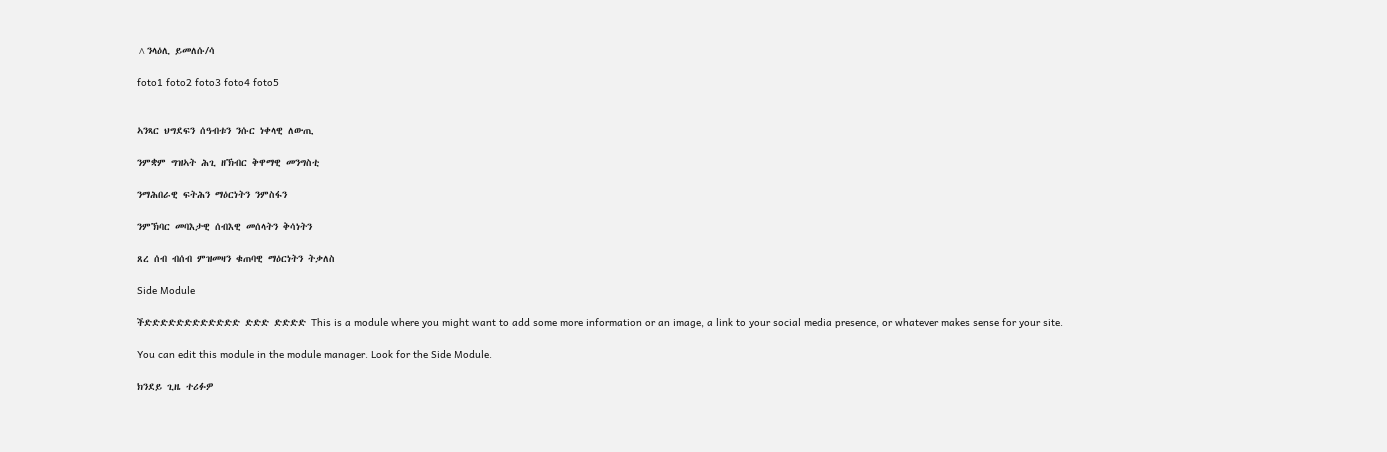^ንላዕሊ ይመለሱ/ሳ

foto1 foto2 foto3 foto4 foto5


ኣንጻር ህግደፍን ሰዓብቱን ንሱር ነቀላዊ ለውጢ

ንምቋም ግዝኣት ሕጊ ዘኽብር ቅዋማዊ መንግስቲ

ንማሕበራዊ ፍትሕን ማዕርነትን ንምስፋን

ንምኽባር መባእታዊ ሰብእዊ መሰላትን ቅሳነትን

ጸረ ሰብ ብሰብ ምዝመዛን ቁጠባዊ ማዕርነትን ትቃለስ

Side Module

ችድድድድድድድድድድድድ ድድድ ድድድድ This is a module where you might want to add some more information or an image, a link to your social media presence, or whatever makes sense for your site.

You can edit this module in the module manager. Look for the Side Module.

ክንደይ ጊዜ ተሪፉዎ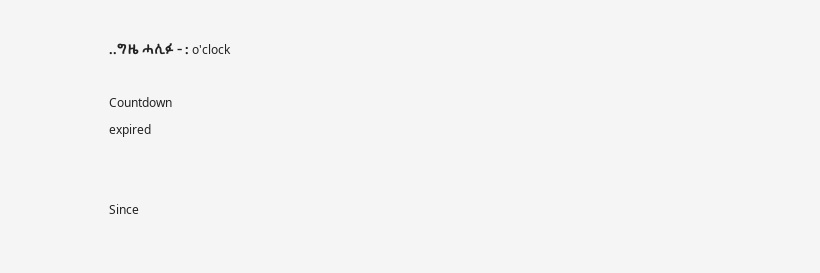..ግዜ ሓሊፉ - : o'clock

Countdown
expired


Since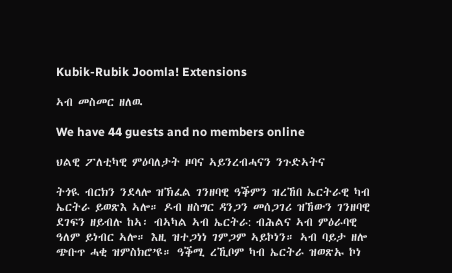Kubik-Rubik Joomla! Extensions

ኣብ መስመር ዘለዉ

We have 44 guests and no members online

ህልዊ ፖለቲካዊ ምዕባለታት ዞባና ኣይንረብሓናን ንጉድኣትና

ትጎዪ ብርክን ንደላሎ ዝኽፈል ገንዘባዊ ዓቕምን ዝረኸበ ኤርትራዊ ካብ ኤርትራ ይወጽእ ኣሎ። ዶብ ዘስግር ዳንጋን መሰጋገሪ ዝኸውን ገንዘባዊ ደገፍን ዘይብሉ ከኣ፡ ብኣካል ኣብ ኤርትራ: ብሕልና ኣብ ምዕራባዊ ዓለም ይነብር ኣሎ። እዚ ዝተጋነነ ገምጋም ኣይኮነን። ኣብ ባይታ ዘሎ ጭቡጥ ሓቂ ዝምስክሮ’ዩ። ዓቕሚ ረኺቦም ካብ ኤርትራ ዝወጽኡ ኮነ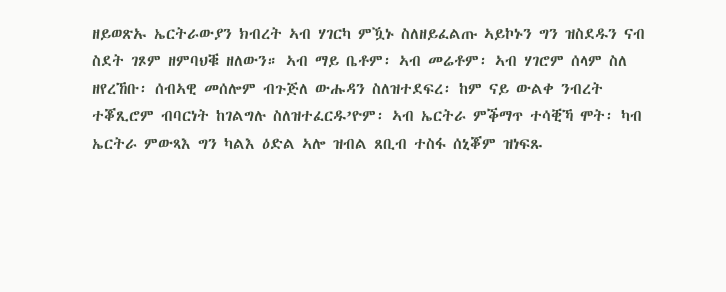ዘይወጽኡ ኤርትራውያን ክብረት ኣብ ሃገርካ ምዃኑ ስለዘይፈልጡ ኣይኮኑን ግን ዝስደዱን ናብ ስደት ገጾም ዘምባህቑ ዘለውን። ኣብ ማይ ቤቶም፡ ኣብ መሬቶም፡ ኣብ ሃገሮም ሰላም ስለ ዘየረኸቡ፡ ሰብኣዊ መሰሎም ብጉጅለ ውሑዳን ስለዝተደፍረ፡ ከም ናይ ውልቀ ንብረት ተቖጺሮም ብባርነት ከገልግሉ ስለዝተፈርዱ’ዮም፡ ኣብ ኤርትራ ምቕማጥ ተሳቒኻ ሞት፡ ካብ ኤርትራ ምውጻእ ግን ካልእ ዕድል ኣሎ ዝብል ጸቢብ ተስፋ ሰኒቖም ዝነፍጹ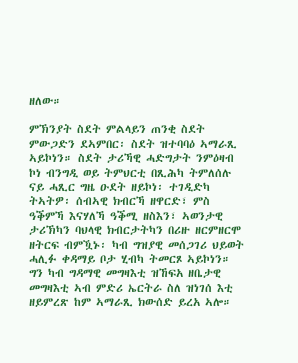ዘለው።

ምኽንያት ስደት ምልላይን ጠንቂ ስደት ምውጋድን ደኣምበር፡ ስደት ዝተባባዕ ኣማራጺ ኣይኮነን። ስደት ታሪኻዊ ሓድግታት ንምዕዛብ ኮነ ብንግዲ ወይ ትምህርቲ በጺሕካ ትምለሰሉ ናይ ሓጺር ግዜ ዑደት ዘይኮነ፡ ተገዲድካ ትኣትዎ፡ ሰብኣዊ ክብርኻ ዘዋርድ፣ ምስ ዓቕምኻ እናሃለኻ ዓቕሚ ዘስእን፣ ኣወንታዊ ታሪኽካን ባህላዊ ክብርታትካን በሪዙ ዘርምዘርሞ ዘትርፍ ብምዃኑ፡ ካብ ግዝያዊ መሰጋገሪ ህይወት ሓሊፉ ቀዳማይ ቦታ ሂብካ ትመርጾ ኣይኮነን። ግን ካብ ግዳማዊ መግዛእቲ ዝኸፍአ ዘቤታዊ መግዛእቲ ኣብ ምድሪ ኤርትራ ስለ ዝነገሰ እቲ ዘይምረጽ ከም ኣማራጺ ክውሰድ ይረአ ኣሎ።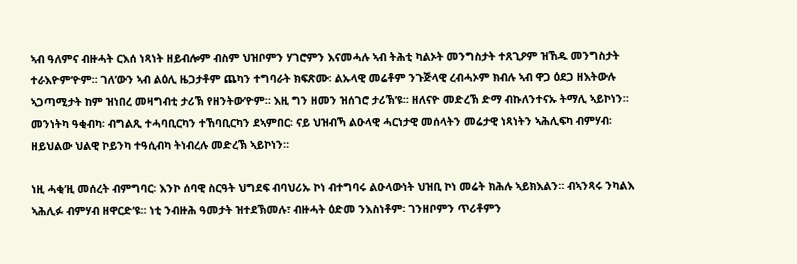ኣብ ዓለምና ብዙሓት ርእሰ ነጻነት ዘይብሎም ብስም ህዝቦምን ሃገሮምን እናመሓሉ ኣብ ትሕቲ ካልኦት መንግስታት ተጸጊዖም ዝኸዱ መንግስታት ተራእዮም’ዮም። ገለ’ውን ኣብ ልዕሊ ዜጋታቶም ጨካን ተግባራት ክፍጽሙ፡ ልኡላዊ መሬቶም ንጉጅላዊ ረብሓኦም ክብሉ ኣብ ዋጋ ዕደጋ ዘእትውሉ ኣጋጣሚታት ከም ዝነበረ መዛግብቲ ታሪኽ የዘንትው’ዮም። እዚ ግን ዘመን ዝሰገሮ ታሪኽ’ዩ። ዘለናዮ መድረኽ ድማ ብኩለንተናኡ ትማሊ ኣይኮነን። መንነትካ ዓቂብካ፡ ብግልጺ ተሓባቢርካን ተኸባቢርካን ደኣምበር፡ ናይ ህዝብኻ ልዑላዊ ሓርነታዊ መሰላትን መሬታዊ ነጻነትን ኣሕሊፍካ ብምሃብ፡ ዘይህልው ህልዊ ኮይንካ ተዓሲብካ ትነብረሉ መድረኽ ኣይኮነን።

ነዚ ሓቂ’ዚ መሰረት ብምግባር፡ እንኮ ሰባዊ ስርዓት ህግደፍ ብባህሪኡ ኮነ ብተግባሩ ልዑላውነት ህዝቢ ኮነ መሬት ክሕሉ ኣይክእልን። ብኣንጻሩ ንካልእ ኣሕሊፉ ብምሃብ ዘዋርድ’ዩ። ነቲ ንብዙሕ ዓመታት ዝተደኽመሉ፣ ብዙሓት ዕድመ ንእስነቶም፡ ገንዘቦምን ጥሪቶምን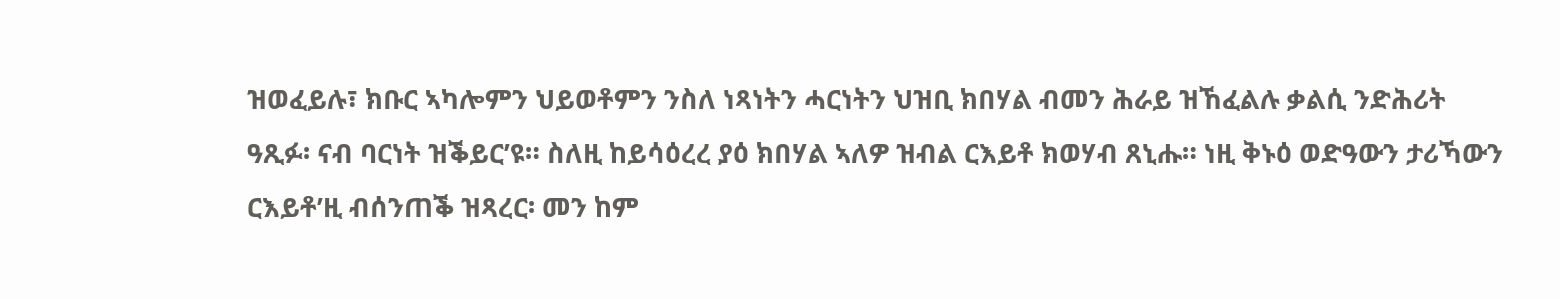ዝወፈይሉ፣ ክቡር ኣካሎምን ህይወቶምን ንስለ ነጻነትን ሓርነትን ህዝቢ ክበሃል ብመን ሕራይ ዝኸፈልሉ ቃልሲ ንድሕሪት ዓጺፉ፡ ናብ ባርነት ዝቕይር’ዩ። ስለዚ ከይሳዕረረ ያዕ ክበሃል ኣለዎ ዝብል ርእይቶ ክወሃብ ጸኒሑ። ነዚ ቅኑዕ ወድዓውን ታሪኻውን ርእይቶ’ዚ ብሰንጠቕ ዝጻረር፡ መን ከም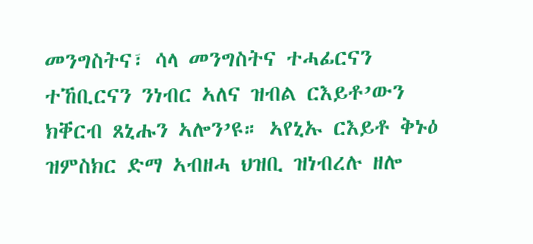መንግስትና፣ ሳላ መንግስትና ተሓፊርናን ተኸቢርናን ንነብር ኣለና ዝብል ርእይቶ’ውን ክቐርብ ጸኒሑን ኣሎን’ዩ። ኣየኒኡ ርእይቶ ቅኑዕ ዝምስክር ድማ ኣብዘሓ ህዝቢ ዝነብረሉ ዘሎ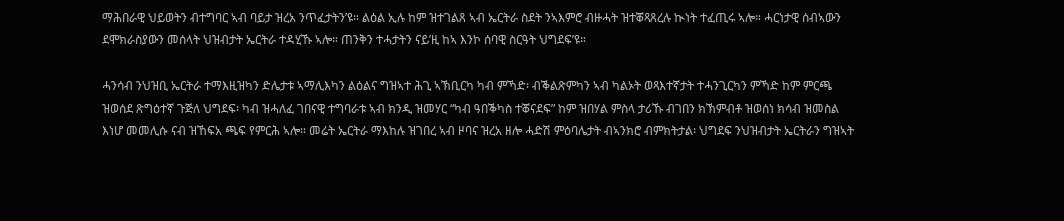ማሕበራዊ ህይወትን ብተግባር ኣብ ባይታ ዝረአ ንጥፈታትን’ዩ። ልዕል ኢሉ ከም ዝተገልጸ ኣብ ኤርትራ ስደት ንኣእምሮ ብዙሓት ዝተቖጻጸረሉ ኲነት ተፈጢሩ ኣሎ። ሓርነታዊ ሰብኣውን ደሞክራስያውን መሰላት ህዝብታት ኤርትራ ተዳሂኹ ኣሎ። ጠንቅን ተሓታትን ናይ’ዚ ከኣ እንኮ ሰባዊ ስርዓት ህግደፍ’ዩ።

ሓንሳብ ንህዝቢ ኤርትራ ተማእዚዝካን ድሌታቱ ኣማሊእካን ልዕልና ግዝኣተ ሕጊ ኣኽቢርካ ካብ ምኻድ፡ ብቕልጽምካን ኣብ ካልኦት ወጻእተኛታት ተሓንጊርካን ምኻድ ከም ምርጫ ዝወሰደ ጽግዕተኛ ጉጅለ ህግደፍ፡ ካብ ዝሓለፈ ገበናዊ ተግባራቱ ኣብ ክንዲ ዝመሃር “ካብ ዓበቕካስ ተቖናደፍ” ከም ዝበሃል ምስላ ታሪኹ ብገበን ክኽምብቶ ዝወሰነ ክሳብ ዝመስል እነሆ መመሊሱ ናብ ዝኸፍአ ጫፍ የምርሕ ኣሎ። መሬት ኤርትራ ማእከሉ ዝገበረ ኣብ ዞባና ዝረአ ዘሎ ሓድሽ ምዕባሌታት ብኣንክሮ ብምክትታል፡ ህግደፍ ንህዝብታት ኤርትራን ግዝኣት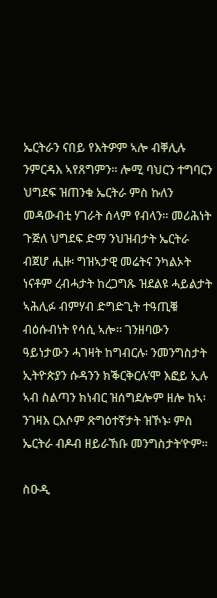ኤርትራን ናበይ የእትዎም ኣሎ ብቐሊሉ ንምርዳእ ኣየጸግምን። ሎሚ ባህርን ተግባርን ህግደፍ ዝጠንቁ ኤርትራ ምስ ኩለን መዳውብቲ ሃገራት ሰላም የብላን። መሪሕነት ጉጅለ ህግደፍ ድማ ንህዝብታት ኤርትራ ብጀሆ ሒዙ፡ ግዝኣታዊ መሬትና ንካልኦት ነናቶም ረብሓታት ከረጋግጹ ዝደልዩ ሓይልታት ኣሕሊፉ ብምሃብ ድግድጊት ተዓጢቑ ብዕሱብነት የሳሲ ኣሎ። ገንዘባውን ዓይነታውን ሓገዛት ከግብርሉ፡ ንመንግስታት ኢትዮጵያን ሱዳንን ክቕርቅርሉ’ሞ እፎይ ኢሉ ኣብ ስልጣን ክነብር ዝሰግደሎም ዘሎ ከኣ፡ ንገዛእ ርእሶም ጽግዕተኛታት ዝኾኑ፡ ምስ ኤርትራ ብዶብ ዘይራኸቡ መንግስታት’ዮም።

ስዑዲ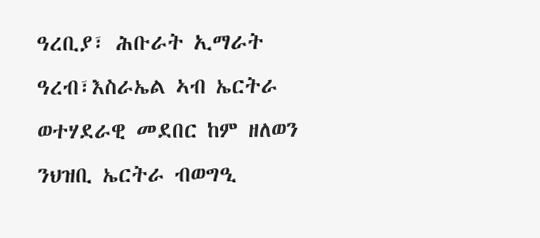ዓረቢያ፣ ሕቡራት ኢማራት ዓረብ፣እስራኤል ኣብ ኤርትራ ወተሃደራዊ መደበር ከም ዘለወን ንህዝቢ ኤርትራ ብወግዒ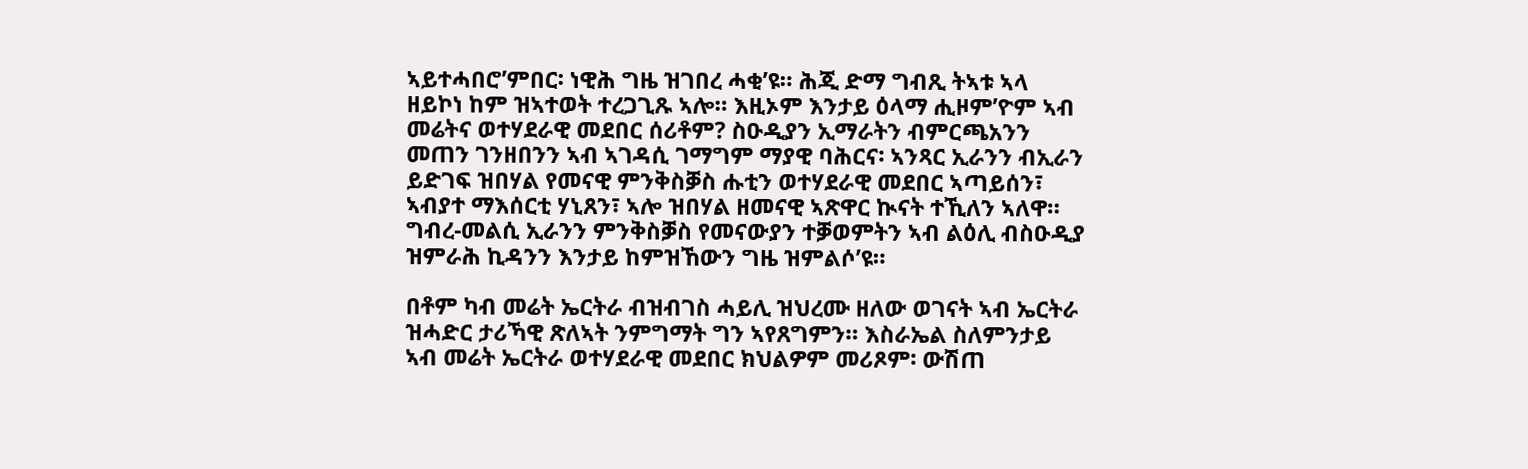ኣይተሓበሮ’ምበር፡ ነዊሕ ግዜ ዝገበረ ሓቂ’ዩ። ሕጂ ድማ ግብጺ ትኣቱ ኣላ ዘይኮነ ከም ዝኣተወት ተረጋጊጹ ኣሎ። እዚኦም እንታይ ዕላማ ሒዞም’ዮም ኣብ መሬትና ወተሃደራዊ መደበር ሰሪቶም? ስዑዲያን ኢማራትን ብምርጫአንን መጠን ገንዘበንን ኣብ ኣገዳሲ ገማግም ማያዊ ባሕርና፡ ኣንጻር ኢራንን ብኢራን ይድገፍ ዝበሃል የመናዊ ምንቅስቓስ ሑቲን ወተሃደራዊ መደበር ኣጣይሰን፣ ኣብያተ ማእሰርቲ ሃኒጸን፣ ኣሎ ዝበሃል ዘመናዊ ኣጽዋር ኲናት ተኺለን ኣለዋ። ግብረ-መልሲ ኢራንን ምንቅስቓስ የመናውያን ተቓወምትን ኣብ ልዕሊ ብስዑዲያ ዝምራሕ ኪዳንን እንታይ ከምዝኸውን ግዜ ዝምልሶ’ዩ።

በቶም ካብ መሬት ኤርትራ ብዝብገስ ሓይሊ ዝህረሙ ዘለው ወገናት ኣብ ኤርትራ ዝሓድር ታሪኻዊ ጽለኣት ንምግማት ግን ኣየጸግምን። እስራኤል ስለምንታይ ኣብ መሬት ኤርትራ ወተሃደራዊ መደበር ክህልዎም መሪጾም፡ ውሽጠ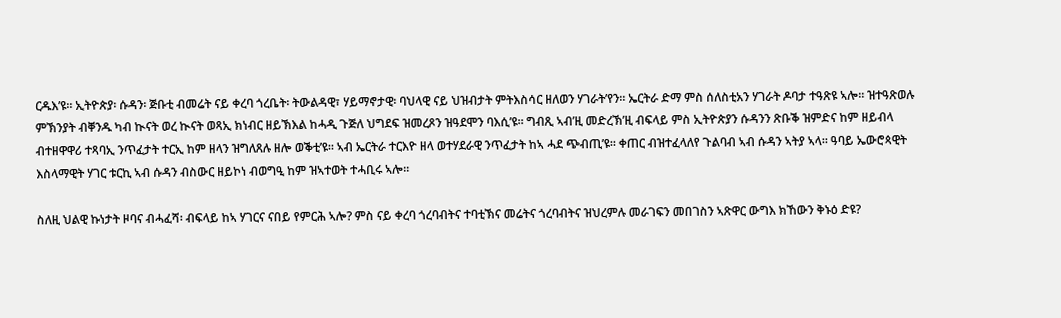ርዱእ’ዩ። ኢትዮጵያ፡ ሱዳን፡ ጅቡቲ ብመሬት ናይ ቀረባ ጎረቤት፡ ትውልዳዊ፣ ሃይማኖታዊ፡ ባህላዊ ናይ ህዝብታት ምትእስሳር ዘለወን ሃገራት’የን። ኤርትራ ድማ ምስ ሰለስቲአን ሃገራት ዶባታ ተዓጽዩ ኣሎ። ዝተዓጽወሉ ምኽንያት ብቐንዱ ካብ ኲናት ወረ ኲናት ወጻኢ ክነብር ዘይኽእል ከሓዲ ጉጅለ ህግደፍ ዝመረጾን ዝዓደሞን ባእሲ’ዩ። ግብጺ ኣብ’ዚ መድረኽ’ዚ ብፍላይ ምስ ኢትዮጵያን ሱዳንን ጽቡቕ ዝምድና ከም ዘይብላ ብተዘዋዋሪ ተጻባኢ ንጥፈታት ተርኢ ከም ዘላን ዝግለጸሉ ዘሎ ወቕቲ’ዩ። ኣብ ኤርትራ ተርእዮ ዘላ ወተሃደራዊ ንጥፈታት ከኣ ሓደ ጭብጢ’ዩ። ቀጠር ብዝተፈላለየ ጉልባብ ኣብ ሱዳን ኣትያ ኣላ። ዓባይ ኤውሮጳዊት እስላማዊት ሃገር ቱርኪ ኣብ ሱዳን ብስውር ዘይኮነ ብወግዒ ከም ዝኣተወት ተሓቢሩ ኣሎ።

ስለዚ ህልዊ ኩነታት ዞባና ብሓፈሻ፡ ብፍላይ ከኣ ሃገርና ናበይ የምርሕ ኣሎ? ምስ ናይ ቀረባ ጎረባብትና ተባቲኽና መሬትና ጎረባብትና ዝህረምሉ መራገፍን መበገስን ኣጽዋር ውግእ ክኸውን ቅኑዕ ድዩ?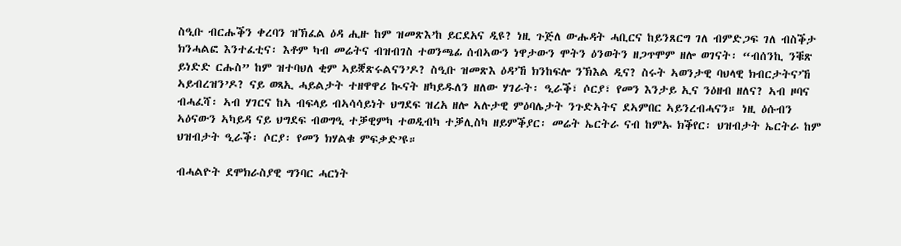ስዒቡ ብርሑቕን ቀረባን ዝኽፈል ዕዳ ሒዙ ከም ዝመጽእ’ከ ይርደአና ዲዩ? ነዚ ጉጅለ ውሑዳት ሓቢርና ከይንጸርግ ገለ ብምድጋፍ ገለ ብስቕታ ክንሓልፎ እንተፈቲና፡ እቶም ካብ መሬትና ብዝብገስ ተወንጫፊ ሰብኣውን ነዋታውን ሞትን ዕንወትን ዘጋጥሞም ዘሎ ወገናት፡ “ብሰንኪ ንቑጽ ይነድድ ርሑስ” ከም ዝተባህለ ቂም ኣይቛጽሩልናን’ዶ? ስዒቡ ዝመጽእ ዕዳ’ኸ ክንከፍሎ ንኽእል ዲና? ስሩት ኣወንታዊ ባህላዊ ክብርታትና’ኸ ኣይብረዝን’ዶ? ናይ ወጻኢ ሓይልታት ተዘዋዋሪ ኲናት ዘካይዱለን ዘለው ሃገራት፡ ዒራቕ፣ ሶርያ፣ የመን እንታይ ኢና ንዕዘብ ዘለና? ኣብ ዞባና ብሓፈሻ፡ ኣብ ሃገርና ከኣ ብፍላይ ብኣሳሳይነት ህግደፍ ዝረአ ዘሎ ኣሉታዊ ምዕባሌታት ንጉድኣትና ደኣምበር ኣይንረብሓናን። ነዚ ዕሱብን ኣዕናውን ኣካይዳ ናይ ህግደፍ ብወግዒ ተቓዊምካ ተወዲብካ ተቓሊስካ ዘይምቕያር፡ መሬት ኤርትራ ናብ ከምኡ ክቕየር፡ ህዝብታት ኤርትራ ከም ህዝብታት ዒራቕ፡ ሶርያ፡ የመን ክሃልቁ ምፍቃድ’ዩ።

ብሓልዮት ደሞክራስያዊ ግንባር ሓርነት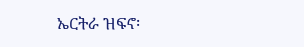ኤርትራ ዝፍኖ፡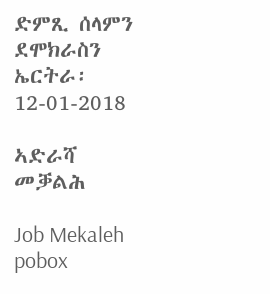ድምጺ ሰላምን ደሞክራስን ኤርትራ፡ 12-01-2018

ኣድራሻ መቓልሕ

Job Mekaleh pobox